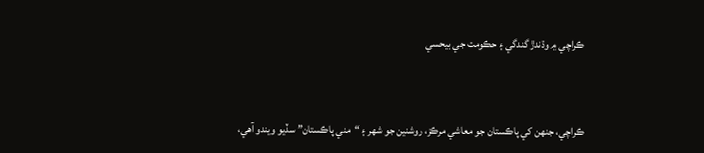ڪراچي ۾ وڌندڙ گندگي ۽ حڪومت جي بيحسي



ڪراچي، جنهن کي پاڪستان جو معاشي مرڪز، روشنين جو شهر ۽ “مني پاڪستان” سڏيو ويندو آهي،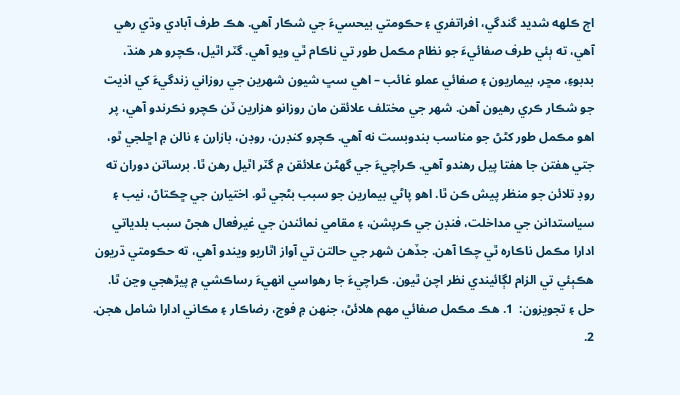اڄ ڪلهه شديد گندگي، افراتفري ۽ حڪومتي بيحسيءَ جي شڪار آهي. هڪ طرف آبادي وڌي رهي آهي، ته ٻئي طرف صفائيءَ جو نظام مڪمل طور تي ناڪام ٿي ويو آهي. گٽر اٿيل، ڪچرو هر هنڌ، بدبوءِ، مڇر، بيماريون ۽ صفائي عملو غائب – اهي سڀ شيون شهرين جي روزاني زندگيءَ کي اذيت جو شڪار ڪري رهيون آهن. شهر جي مختلف علائقن مان روزانو هزارين ٽن ڪچرو نڪرندو آهي، پر اهو مڪمل طور کڻڻ جو مناسب بندوبست نه آهي. ڪچرو کنڊرن، روڊن، بازارن ۽ نالن ۾ اڇلجي ٿو، جتي هفتن جا هفتا پيل رهندو آهي. ڪراچيءَ جي گهڻن علائقن ۾ گٽر اٿيل رهن ٿا. برساتن دوران ته روڊ تلائن جو منظر پيش ڪن ٿا. اهو پاڻي بيمارين جو سبب بڻجي ٿو. اختيارن جي ڇڪتاڻ، نيب ۽ سياستدانن جي مداخلت، فنڊن جي ڪرپشن، ۽ مقامي نمائندن جي غيرفعال هجڻ سبب بلدياتي ادارا مڪمل ناڪاره ٿي چڪا آهن. جڏهن شهر جي حالتن تي آواز اٿاريو ويندو آهي، ته حڪومتي ڌريون هڪٻئي تي الزام لڳائيندي نظر اچن ٿيون. ڪراچيءَ جا رهواسي انهيءَ رساڪشي ۾ پيڙهجي وڃن ٿا. حل ۽ تجويزون:  1. هڪ مڪمل صفائي مهم هلائڻ، جنهن ۾ فوج، رضاڪار ۽ مڪاني ادارا شامل هجن. 2.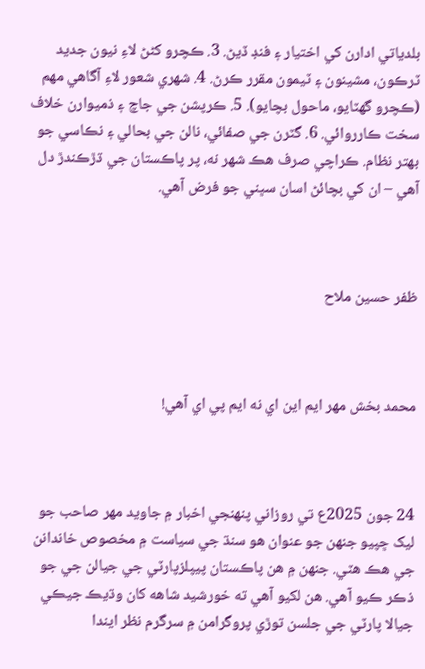بلدياتي ادارن کي اختيار ۽ فنڊ ڏيڻ. 3. ڪچرو کڻڻ لاءِ نيون جديد ٽرڪون، مشينون ۽ ٽيمون مقرر ڪرڻ. 4. شهري شعور لاءِ آگاهي مهم (ڪچرو گهٽايو، ماحول بچايو). 5. ڪرپشن جي جاچ ۽ ذميوارن خلاف سخت ڪارروائي. 6. گٽرن جي صفائي، نالن جي بحالي ۽ نڪاسي جو بهتر نظام. ڪراچي صرف هڪ شهر نه، پر پاڪستان جي ڌڙڪندڙ دل آهي – ان کي بچائڻ اسان سڀني جو فرض آهي.



ظفر حسين ملاح



محمد بخش مهر ايم اين اي نه ايم پي اي آهي!



24 جون 2025ع تي روزاني پنهنجي اخبار ۾ جاويد مهر صاحب جو ليک ڇپيو جنهن جو عنوان هو سنڌ جي سياست ۾ مخصوص خاندانن جي هڪ هٽي. جنهن ۾ هن پاڪستان پيپلزپارٽي جي جيالن جي جو ذڪر ڪيو آهي. هن لکيو آهي ته خورشيد شاهه کان وڌيڪ جيڪي جيالا پارٽي جي جلسن توڙي پروگرامن ۾ سرگرم نظر ايندا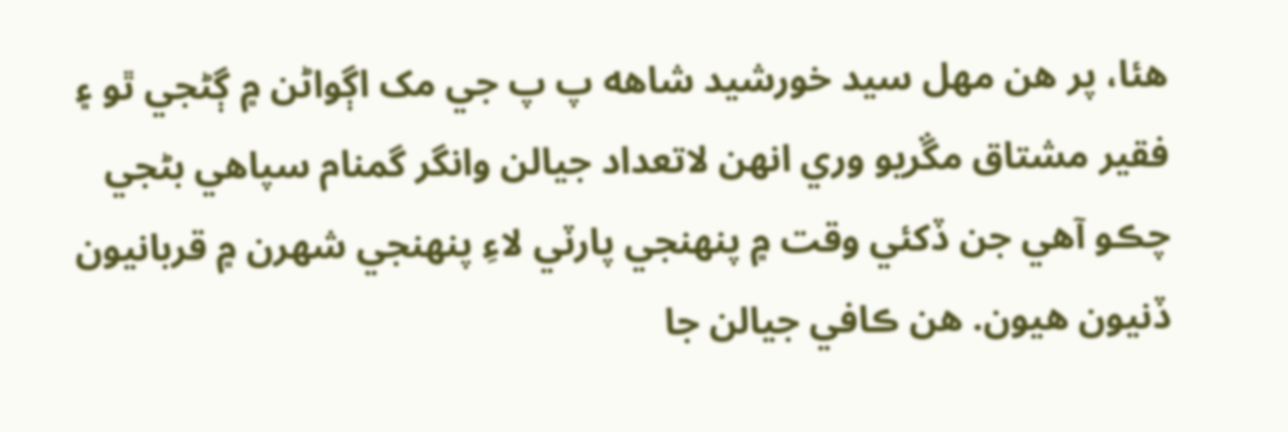هئا، پر هن مهل سيد خورشيد شاهه پ پ جي مک اڳواڻن ۾ ڳڻجي ٿو ۽ فقير مشتاق مڱريو وري انهن لاتعداد جيالن وانگر گمنام سپاهي بڻجي چڪو آهي جن ڏکئي وقت ۾ پنهنجي پارٽي لاءِ پنهنجي شهرن ۾ قربانيون ڏنيون هيون. هن ڪافي جيالن جا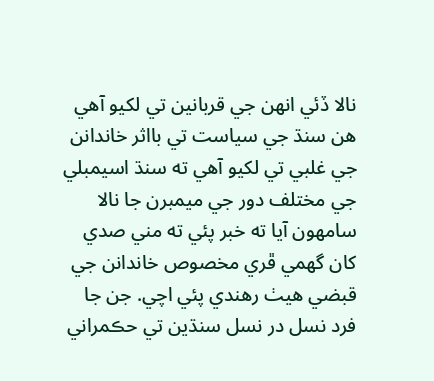نالا ڏئي انهن جي قربانين تي لکيو آهي هن سنڌ جي سياست تي بااثر خاندانن جي غلبي تي لکيو آهي ته سنڌ اسيمبلي جي مختلف دور جي ميمبرن جا نالا سامهون آيا ته خبر پئي ته مني صدي کان گهمي ڦري مخصوص خاندانن جي قبضي هيٺ رهندي پئي اچي. جن جا فرد نسل در نسل سنڌين تي حڪمراني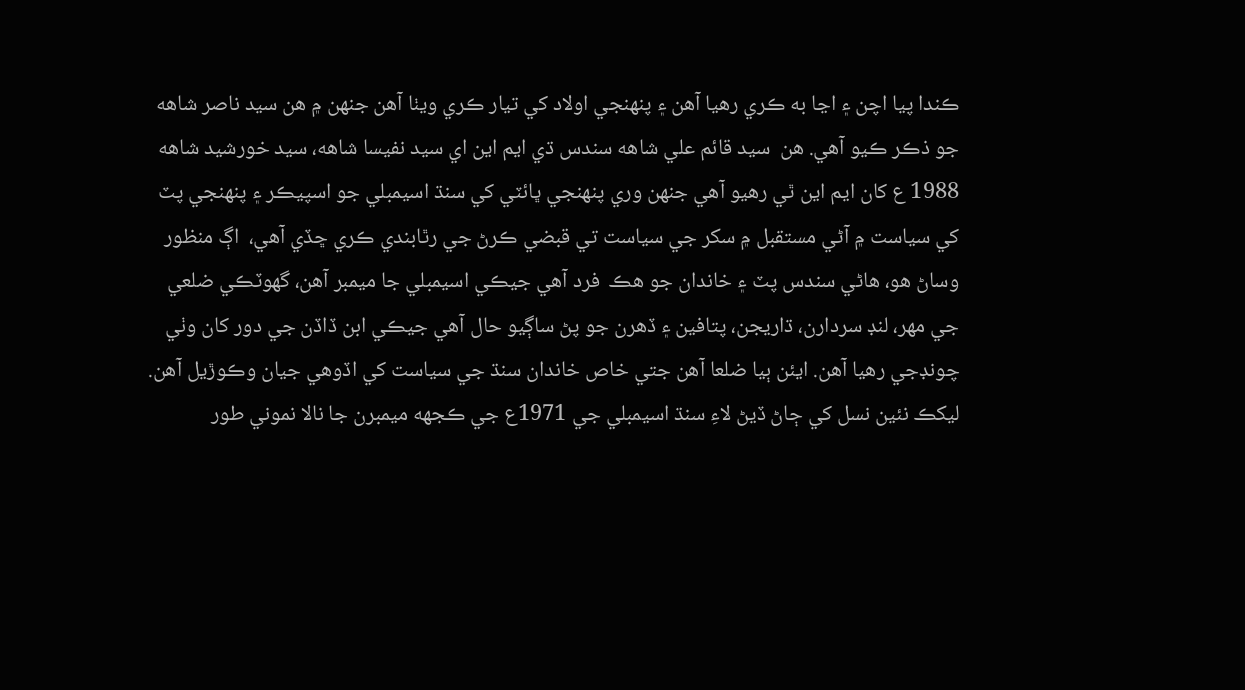ڪندا پيا اچن ۽ اڃا به ڪري رهيا آهن ۽ پنهنجي اولاد کي تيار ڪري ويٺا آهن جنهن ۾ هن سيد ناصر شاهه جو ذڪر ڪيو آهي. هن  سيد قائم علي شاهه سندس ڌي ايم اين اي سيد نفيسا شاهه، سيد خورشيد شاهه 1988 ع کان ايم اين ٿي رهيو آهي جنهن وري پنهنجي ڀائٽي کي سنڌ اسيمبلي جو اسپيڪر ۽ پنهنجي پٽ کي سياست ۾ آڻي مستقبل ۾ سکر جي سياست تي قبضي ڪرڻ جي رٿابندي ڪري ڇڏي آهي،  اڳ منظور وساڻ هو، هاڻي سندس پٽ ۽ خاندان جو هڪ  فرد آهي جيڪي اسيمبلي جا ميمبر آهن، گهوٽڪي ضلعي جي مهر، لنڊ سردارن، ڌاريجن، پتافين ۽ ڏهرن جو پڻ ساڳيو حال آهي جيڪي ابن ڏاڏن جي دور کان وٺي چونڊجي رھيا آھن. ايئن ٻيا ضلعا آهن جتي خاص خاندان سنڌ جي سياست کي اڏوهي جيان وڪوڙيل آهن. ليکڪ نئين نسل کي ڄاڻ ڏيڻ لاءِ سنڌ اسيمبلي جي 1971ع جي ڪجهه ميمبرن جا نالا نموني طور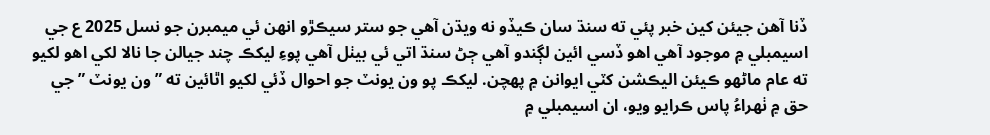ڏنا آهن جيئن کين خبر پئي ته سنڌ سان ڪيڏو نه ويڌن آهي جو ستر سيڪڙو انهن ئي ميمبرن جو نسل 2025 ع جي اسيمبلي ۾ موجود آهي اهو ڏسي ائين لڳندو آهي ڄڻ سنڌ اتي ئي بيٺل آهي پوءِ ليکڪ چند جيالن جا نالا لکي اهو لکيو ته عام ماڻهو ڪيئن اليڪشن کٽي ايوانن ۾ پهچن. ليکڪ پو ون يونٽ جو احوال ڏئي لکيو اٿائين ته ” ون يونٽ ” جي حق ۾ ٺهراءُ پاس ڪرايو ويو، ان اسيمبلي ۾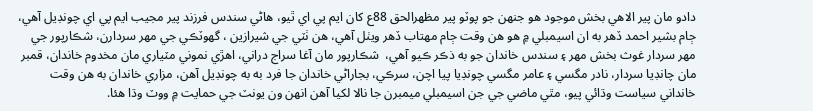دادو مان پير الاهي بخش موجود هو جنهن جو پوٽو پير مظهرالحق 88ع کان ايم پي اي ٿيو، هاڻي سندس فرزند پير مجيب ايم پي اي چونڊيل آهي، ڄام بشير احمد ڏهر به ان اسيمبلي ۾ هو هن وقت ڄام مھتاب ڏهر ويٺل آهي، هن ٺٽي جي شيرازين ، گهوٽڪي جي مهر سردارن، شڪارپور جي مهر سردار غوث بخش مهر ۽ سندس خاندان جو به ذڪر ڪيو آهي،  شڪارپور مان آغا سراج دراني، اهڙي نموني مٽياري مان مخدوم خاندان، قمبر مان چانڊيا سردار، نادر مگسي ۽ عامر مگسي چونڊيا پيا اچن، سرڪي، بجاراڻي خاندان جا فرد به به چونڊيل آهن، مزاري خاندان به هن وقت خانداني سياست وڌائي پيو، مٿي ماضي جي جن اسيمبلي ميمبرن جا نالا لکيا آهن انهن ون يونٽ جي حمايت ۾ ووٽ وڌا ھئا.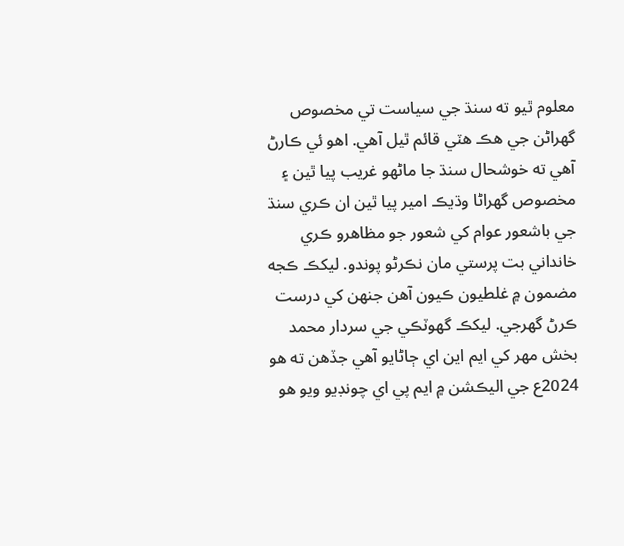معلوم ٿيو ته سنڌ جي سياست تي مخصوص گهراڻن جي هڪ هٽي قائم ٿيل آهي. اهو ئي ڪارڻ آهي ته خوشحال سنڌ جا ماڻهو غريب پيا ٿين ۽ مخصوص گهراڻا وڌيڪ امير پيا ٿين ان ڪري سنڌ جي باشعور عوام کي شعور جو مظاهرو ڪري خانداني بت پرستي مان نڪرڻو پوندو. ليکڪ ڪجه مضمون ۾ غلطيون ڪيون آهن جنهن کي درست ڪرڻ گهرجي. ليکڪ گهوٽڪي جي سردار محمد بخش مھر کي ايم اين اي ڄاڻايو آهي جڏهن ته هو 2024ع جي اليڪشن ۾ ايم پي اي چونڊيو ويو هو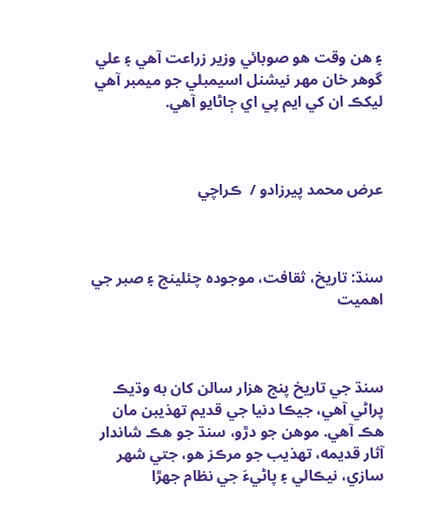۽ هن وقت هو صوبائي وزير زراعت آهي ۽ علي گوهر خان مھر نيشنل اسيمبلي جو ميمبر آهي ليکڪ ان کي ايم پي اي ڄاڻايو آهي.



عرض محمد پيرزادو /  ڪراچي



سنڌ: تاريخ، ثقافت، موجوده چئلينج ۽ صبر جي اهميت



سنڌ جي تاريخ پنج هزار سالن کان به وڌيڪ پراڻي آهي، جيڪا دنيا جي قديم تهذيبن مان هڪ آهي. موهن جو دڙو، سنڌ جو هڪ شاندار آثار قديمه، تهذيب جو مرڪز هو، جتي شهر سازي، نيڪالي ۽ پاڻيءَ جي نظام جهڙا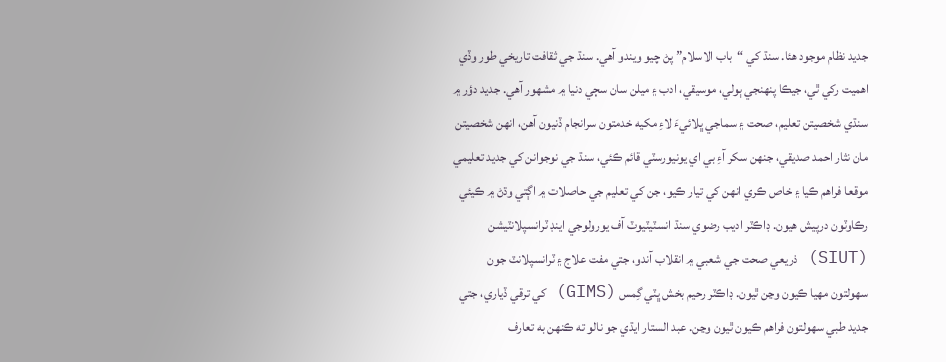جديد نظام موجود هئا. سنڌ کي “باب الاسلام” پڻ چيو ويندو آهي. سنڌ جي ثقافت تاريخي طور وڏي اهميت رکي ٿي، جيڪا پنهنجي ٻولي، موسيقي، ادب ۽ ميلن سان سڄي دنيا ۾ مشهور آهي. جديد دؤر ۾ سنڌي شخصيتن تعليم، صحت ۽ سماجي ڀلائيءَ لاءِ مکيه خدمتون سرانجام ڏنيون آهن، انهن شخصيتن مان نثار احمد صديقي، جنهن سکر آءِ بي اي يونيورسٽي قائم ڪئي، سنڌ جي نوجوانن کي جديد تعليمي موقعا فراهم ڪيا ۽ خاص ڪري انهن کي تيار ڪيو، جن کي تعليم جي حاصلات ۾ اڳتي وڌڻ ۾ ڪيئي رڪاوٽون درپيش هيون. ڊاڪٽر اديب رضوي سنڌ انسٽيٽيوٽ آف يورولوجي اينڊ ٽرانسپلانٽيشن (SIUT) ذريعي صحت جي شعبي ۾ انقلاب آندو، جتي مفت علاج ۽ ٽرانسپلانٽ جون سهولتون مهيا ڪيون وڃن ٿيون. ڊاڪٽر رحيم بخش ڀٽي گِمس (GIMS) کي ترقي ڏياري، جتي جديد طبي سهولتون فراهم ڪيون ٿيون وڃن. عبد الستار ايڌي جو نالو ته ڪنهن به تعارف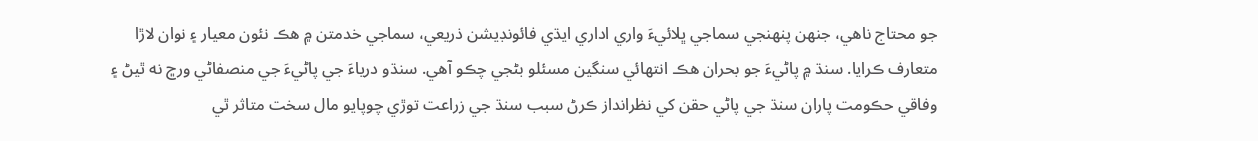جو محتاج ناهي، جنهن پنهنجي سماجي ڀلائيءَ واري اداري ايڌي فائونڊيشن ذريعي، سماجي خدمتن ۾ هڪ نئون معيار ۽ نوان لاڙا متعارف ڪرايا. سنڌ ۾ پاڻيءَ جو بحران هڪ انتهائي سنگين مسئلو بڻجي چڪو آهي. سنڌو درياءَ جي پاڻيءَ جي منصفاڻي ورڇ نه ٿيڻ ۽ وفاقي حڪومت پاران سنڌ جي پاڻي حقن کي نظرانداز ڪرڻ سبب سنڌ جي زراعت توڙي چوپايو مال سخت متاثر ٿي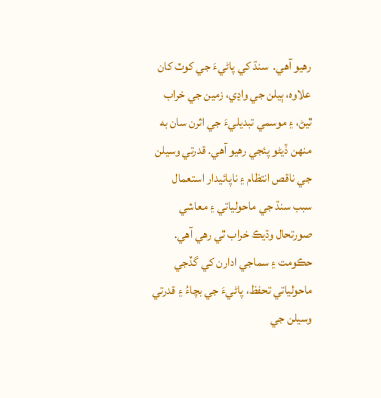رهيو آهي.  سنڌ کي پاڻيءَ جي کوٽ کان علاوه، ٻيلن جي واڍي، زمين جي خراب ٿيڻ، ۽ موسمي تبديليءَ جي اثرن سان به منهن ڏيڻو پئجي رهيو آهي. قدرتي وسيلن جي ناقص انتظام ۽ ناپائيدار استعمال سبب سنڌ جي ماحولياتي ۽ معاشي صورتحال وڌيڪ خراب ٿي رهي آهي. حڪومت ۽ سماجي ادارن کي گڏجي ماحولياتي تحفظ، پاڻيءَ جي بچاءُ ۽ قدرتي وسيلن جي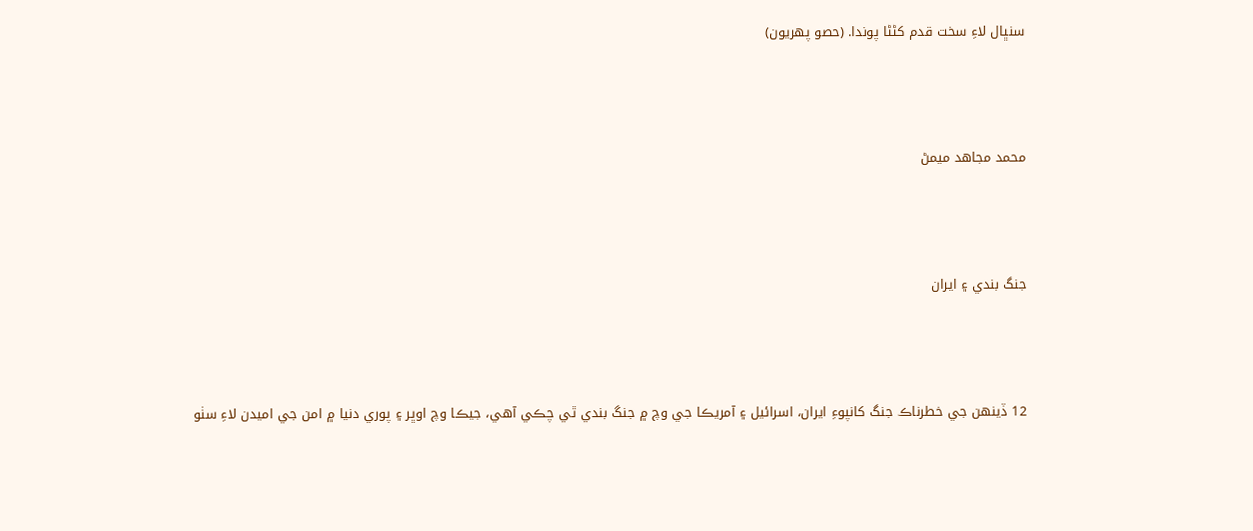سنڀال لاءِ سخت قدم کڻڻا پوندا. (حصو پهريون)



محمد مجاهد ميمڻ



جنگ بندي ۽ ايران



12 ڏينهن جي خطرناڪ جنگ کانپوءِ ايران، اسرائيل ۽ آمريڪا جي وچ ۾ جنگ بندي ٿي چڪي آهي، جيڪا وچ اوڀر ۽ پوري دنيا ۾ امن جي اميدن لاءِ سٺو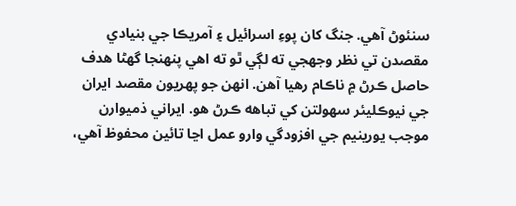سنئوڻ آهي. جنگ کان پوءِ اسرائيل ۽ آمريڪا جي بنيادي مقصدن تي نظر وجهجي ته لڳي ٿو ته اهي پنهنجا گهڻا هدف حاصل ڪرڻ ۾ ناڪام رهيا آهن. انهن جو پهريون مقصد ايران جي نيوڪليئر سهولتن کي تباهه ڪرڻ هو. ايراني ذميوارن موجب يورينيم جي افزودگي وارو عمل اڃا تائين محفوظ آهي،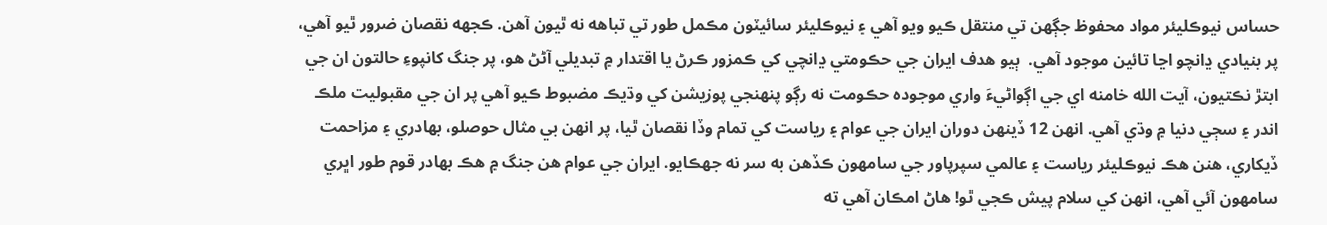حساس نيوڪليئر مواد محفوظ جڳهن تي منتقل ڪيو ويو آهي ۽ نيوڪليئر سائيٽون مڪمل طور تي تباهه نه ٿيون آهن. ڪجهه نقصان ضرور ٿيو آهي، پر بنيادي ڍانچو اڃا تائين موجود آهي.  ٻيو هدف ايران جي حڪومتي ڍانچي کي ڪمزور ڪرڻ يا اقتدار ۾ تبديلي آڻڻ هو، پر جنگ کانپوءِ حالتون ان جي ابتڙ نڪتيون، آيت الله خامنه اي جي اڳواڻيءَ واري موجوده حڪومت نه رڳو پنهنجي پوزيشن کي وڌيڪ مضبوط ڪيو آهي پر ان جي مقبوليت ملڪ اندر ۽ سڄي دنيا ۾ وڌي آهي. انهن 12 ڏينهن دوران ايران جي عوام ۽ رياست کي تمام وڏا نقصان ٿيا، پر انهن بي مثال حوصلو، بهادري ۽ مزاحمت ڏيکاري، هنن هڪ نيوڪليئر رياست ۽ عالمي سپرپاور جي سامهون ڪڏهن به سر نه جهڪايو. ايران جي عوام هن جنگ ۾ هڪ بهادر قوم طور اڀري سامهون آئي آهي، انهن کي سلام پيش ڪجي ٿو! هاڻ امڪان آهي ته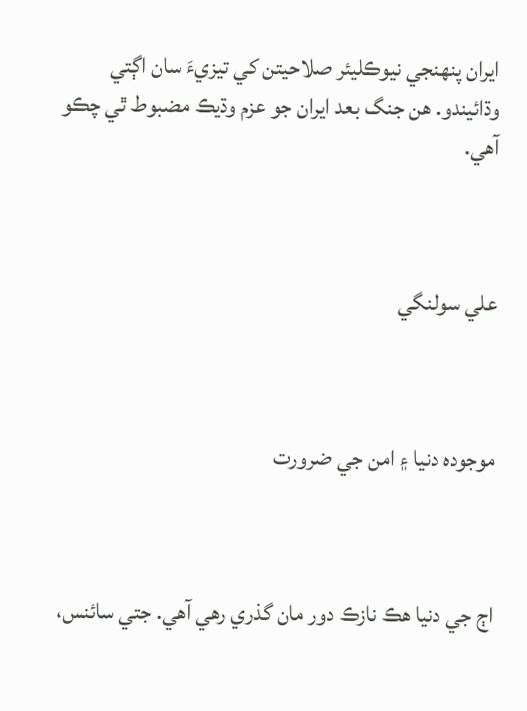ايران پنهنجي نيوڪليئر صلاحيتن کي تيزيءَ سان اڳتي وڌائيندو. هن جنگ بعد ايران جو عزم وڌيڪ مضبوط ٿي چڪو آهي.



علي سولنگي



موجوده دنيا ۽ امن جي ضرورت



اڄ جي دنيا هڪ نازڪ دور مان گذري رهي آهي. جتي سائنس،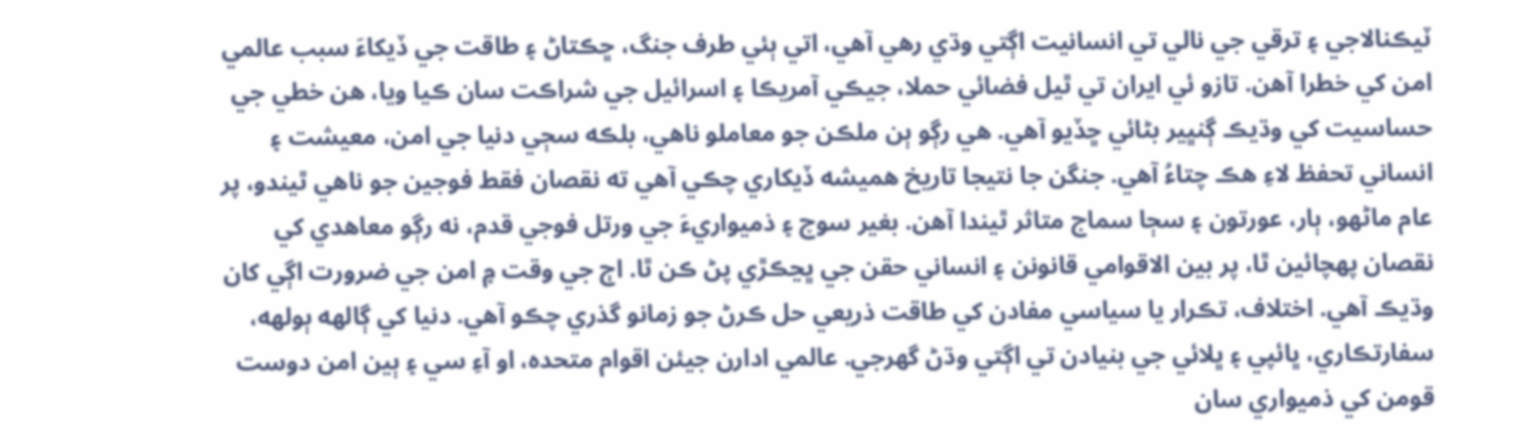ٽيڪنالاجي ۽ ترقي جي نالي تي انسانيت اڳتي وڌي رهي آهي، اتي ٻئي طرف جنگ، ڇڪتاڻ ۽ طاقت جي ڏيکاءَ سبب عالمي امن کي خطرا آهن. تازو ئي ايران تي ٿيل فضائي حملا، جيڪي آمريڪا ۽ اسرائيل جي شراڪت سان ڪيا ويا، هن خطي جي حساسيت کي وڌيڪ ڳنڀير بڻائي ڇڏيو آهي. هي رڳو ٻن ملڪن جو معاملو ناهي، بلڪه سڄي دنيا جي امن، معيشت ۽ انساني تحفظ لاءِ هڪ چتاءُ آهي. جنگن جا نتيجا تاريخ هميشه ڏيکاري چڪي آهي ته نقصان فقط فوجين جو ناهي ٿيندو، پر عام ماڻهو، ٻار، عورتون ۽ سڄا سماج متاثر ٿيندا آهن. بغير سوچ ۽ ذميواريءَ جي ورتل فوجي قدم، نه رڳو معاهدي کي نقصان پهچائين ٿا، پر بين الاقوامي قانونن ۽ انساني حقن جي ڀڃڪڙي پڻ ڪن ٿا. اڄ جي وقت ۾ امن جي ضرورت اڳي کان وڌيڪ آهي. اختلاف، تڪرار يا سياسي مفادن کي طاقت ذريعي حل ڪرڻ جو زمانو گذري چڪو آهي. دنيا کي ڳالهه ٻولهه، سفارتڪاري، ڀائپي ۽ ڀلائي جي بنيادن تي اڳتي وڌڻ گهرجي. عالمي ادارن جيئن اقوام متحده، او آءِ سي ۽ ٻين امن دوست قومن کي ذميواري سان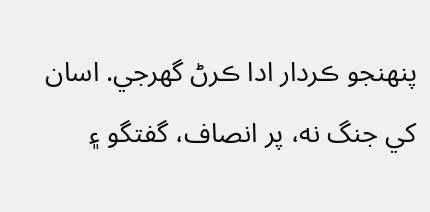پنهنجو ڪردار ادا ڪرڻ گهرجي. اسان کي جنگ نه، پر انصاف، گفتگو ۽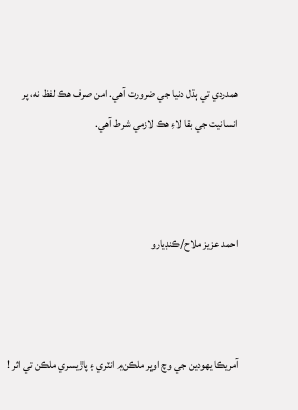همدردي تي ٻڌل دنيا جي ضرورت آهي. امن صرف هڪ لفظ نه، پر انسانيت جي بقا لاءِ هڪ لازمي شرط آهي.



احمد عزيز ملاح/ڪنڊيارو



آمريڪا يھودين جي وچ اوڀر ملڪن۾ انٽري ۽ پاڙيسري ملڪن تي اثر !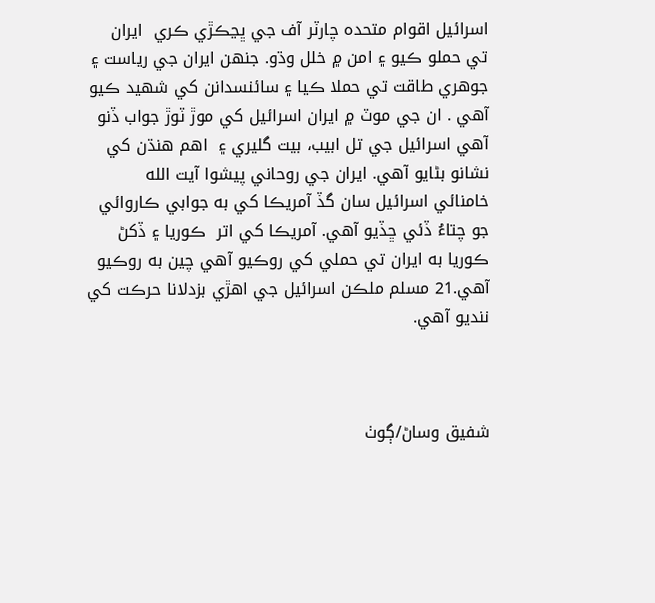اسرائيل اقوام متحده چارٽر آف جي ڀڃڪڙي ڪري  ايران تي حملو ڪيو ۽ امن ۾ خلل وڌو. جنھن ايران جي رياست ۽ جوھري طاقت تي حملا ڪيا ۽ سائنسدانن کي شھيد ڪيو آھي . ان جي موٽ ۾ ايران اسرائيل کي موڙ ٽوڙ جواب ڏنو آھي اسرائيل جي تل ابيب، بيت گليري ۽  اھم ھنڌن کي نشانو بڻايو آھي. ايران جي روحاني پيشوا آيت الله خامنائي اسرائيل سان گڏ آمريڪا کي به جوابي ڪاروائي جو چتاءُ ڏئي ڇڏيو آهي. آمريڪا کي اتر  ڪوريا ۽ ڏکڻ ڪوريا به ايران تي حملي کي روڪيو آھي چين به روڪيو آھي.21 مسلم ملڪن اسرائيل جي اھڙي بزدلانا حرڪت کي ننديو آھي.



شفيق وساڻ/ڳوٺ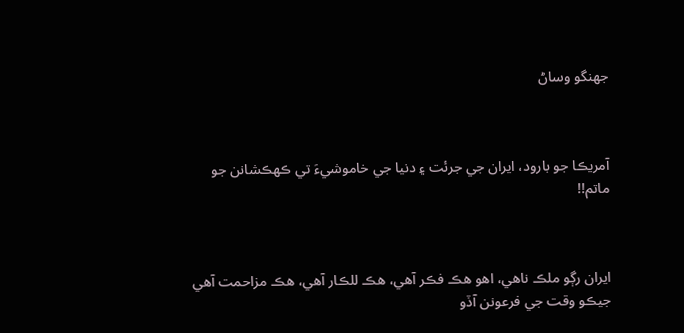جھنگو وساڻ



آمريڪا جو بارود، ايران جي جرئت ۽ دنيا جي خاموشيءَ تي ڪهڪشانن جو ماتم!!



ايران رڳو ملڪ ناهي، اهو هڪ فڪر آهي، هڪ للڪار آهي، هڪ مزاحمت آهي جيڪو وقت جي فرعونن آڏو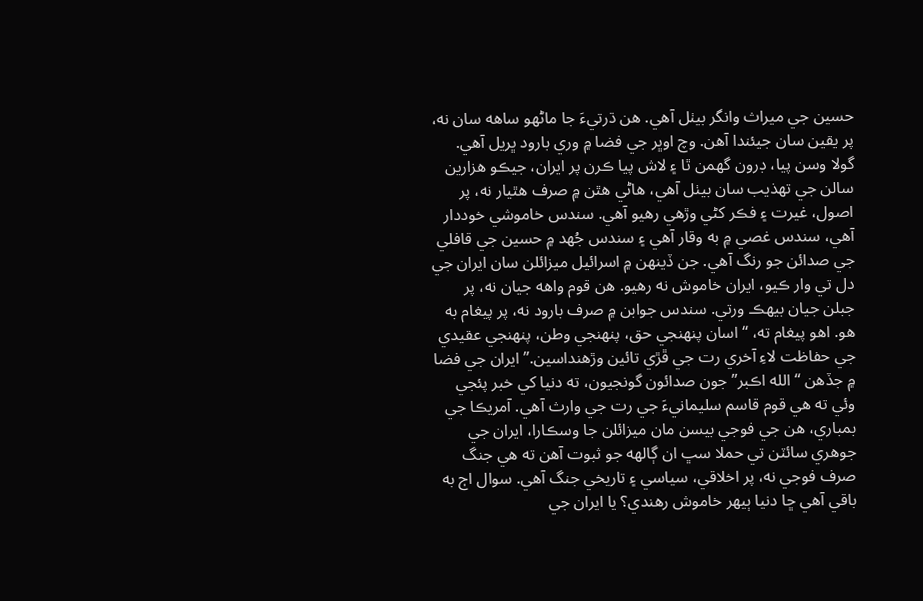حسين جي ميراث وانگر بيٺل آهي. هن ڌرتيءَ جا ماڻهو ساهه سان نه، پر يقين سان جيئندا آهن. وچ اوڀر جي فضا ۾ وري بارود ڀريل آهي. گولا وسن پيا، ڊرون گهمن ٿا ۽ لاش پيا ڪرن پر ايران، جيڪو هزارين سالن جي تهذيب سان بيٺل آهي، هاڻي هٿن ۾ صرف هٿيار نه، پر اصول، غيرت ۽ فڪر کڻي وڙهي رهيو آهي. سندس خاموشي خوددار آهي، سندس غصي ۾ به وقار آهي ۽ سندس جُهد ۾ حسين جي قافلي جي صدائن جو رنگ آهي. جن ڏينهن ۾ اسرائيل ميزائلن سان ايران جي دل تي وار ڪيو، ايران خاموش نه رهيو. هن قوم واهه جيان نه، پر جبلن جيان بيهڪ ورتي. سندس جوابن ۾ صرف بارود نه، پر پيغام به هو. اهو پيغام ته، “اسان پنهنجي حق، پنهنجي وطن، پنهنجي عقيدي جي حفاظت لاءِ آخري رت جي ڦڙي تائين وڙهنداسين.” ايران جي فضا ۾ جڏهن “الله اڪبر” جون صدائون گونجيون، ته دنيا کي خبر پئجي وئي ته هي قوم قاسم سليمانيءَ جي رت جي وارث آهي. آمريڪا جي بمباري، هن جي فوجي بيسن مان ميزائلن جا وسڪارا، ايران جي جوهري سائٽن تي حملا سڀ ان ڳالهه جو ثبوت آهن ته هي جنگ صرف فوجي نه، پر اخلاقي، سياسي ۽ تاريخي جنگ آهي. سوال اڄ به باقي آهي ڇا دنيا ٻيهر خاموش رهندي؟ يا ايران جي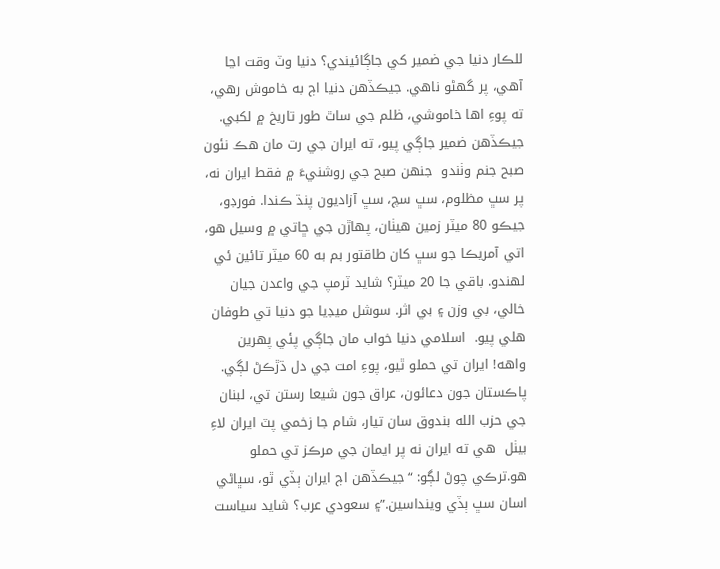للڪار دنيا جي ضمير کي جاڳائيندي؟ دنيا وٽ وقت اڃا آهي، پر گهڻو ناهي. جيڪڏهن دنيا اڄ به خاموش رهي، ته پوءِ اها خاموشي، ظلم جي ساٿ طور تاريخ ۾ لکبي. جيڪڏهن ضمير جاڳي پيو، ته ايران جي رت مان هڪ نئون صبح جنم وٺندو  جنهن صبح جي روشنيءَ ۾ فقط ايران نه، پر سڀ مظلوم، سڀ سچ، سڀ آزاديون پنڌ ڪندا. فورڊو، جيڪو 80 ميٽر زمين هيٺان، پهاڙن جي ڇاتي ۾ وسيل هو، اتي آمريڪا جو سڀ کان طاقتور بم به 60 ميٽر تائين ئي لهندو. باقي جا 20 ميٽر؟ شايد ٽرمپ جي واعدن جيان خالي، بي وزن ۽ بي اثر. سوشل ميڊيا جو دنيا تي طوفان هلي پيو.  اسلامي دنيا خواب مان جاڳي پئي پهرين واهه! ايران تي حملو ٿيو، پوءِ امت جي دل ڌڙڪڻ لڳي. پاڪستان جون دعائون، عراق جون شيعا رستن تي، لبنان جي حزب الله بندوق سان تيار، شام جا زخمي پٽ ايران لاءِ بيٺل  هي ته ايران نه پر ايمان جي مرڪز تي حملو هو.ترڪي چوڻ لڳو: “جيڪڏهن اڄ ايران ٻڏي ٿو، سڀاڻي اسان سڀ ٻڏي وينداسين.”۽ سعودي عرب؟ شايد سياست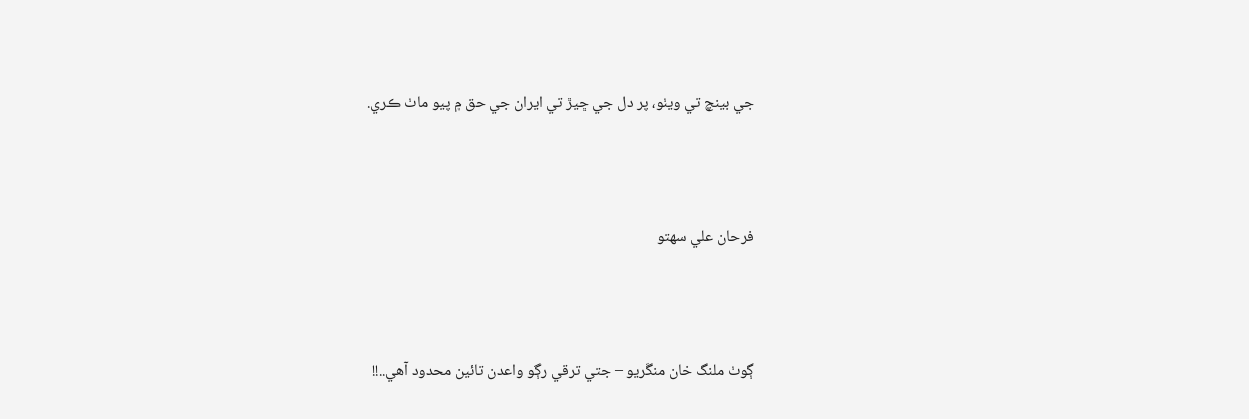جي بينچ تي ويٺو، پر دل جي ڇيڙ تي ايران جي حق ۾ پيو ماٺ ڪري.



فرحان علي سهتو



ڳوٺ ملنگ خان منڱريو – جتي ترقي رڳو واعدن تائين محدود آهي..!!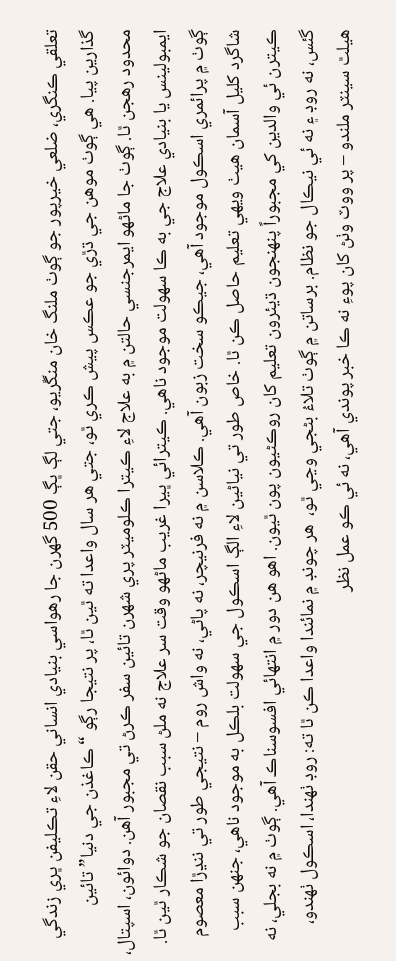تعلقي ڪنگري، ضلعي خيرپور جو ڳوٺ ملنگ خان منڱريو، جتي لڳ ڀڳ 500 گھرن جا رهواسي بنيادي انساني حقن لاءِ تڪليفن ڀري زندگي گذارين پيا. هي ڳوٺ موھن جي ڌڙي جو عڪس پيش ڪري ٿو، جتي هر سال واعدا ته ٿين ٿا، پر نتيجا رڳو “ڪاغذن جي دنيا” تائين محدود رهجن ٿا. ڳوٺ جا ماڻهو ايمرجنسي حالتن ۾ به علاج لاءِ ڪيترا ڪلوميٽر پري شهرن تائين سفر ڪرڻ تي مجبور آهن. دوائون، اسپتال، ايمبولينس يا بنيادي علاج جي به ڪا سهولت موجود ناهي. ڪيترائي ڀيرا غريب ماڻهو وقت سر علاج نه ملڻ سبب نقصان جو شڪار ٿين ٿا. ڳوٺ ۾ پرائمري اسڪول موجود آهي، جيڪو سخت زبون آهي. ڪلاسن ۾ نه فرنيچر، نه پاڻي، نه واش روم – نتيجي طور تي ننڍڙا معصوم شاگرد کليل آسمان هيٺ ويهي تعليم حاصل ڪن ٿا. خاص طور تي نياڻين لاءِ الڳ اسڪول جي سهولت بلڪل به موجود ناهي، جنهن سبب ڪيترن ئي والدين کي مجبوراً پنهنجون ڌيئرون تعليم کان روڪڻيون پون ٿيون. اهو هن دور ۾ انتهائي افسوسناڪ آهي. ڳوٺ ۾ نه بجلي، نه گئس، نه روڊ ۽ نه ئي نيڪال جو نظام. برساتن ۾ ڳوٺ تلاءُ بڻجي وڃي ٿو،  هر چونڊ ۾ نمائندا واعدا ڪن ٿا ته: روڊ ٺهندا، اسڪول ٺهندو، هيلٿ سينٽر ملندو – پر ووٽ وٺڻ کان پوءِ نه ڪا خبر پوندي آهي، نه ئي ڪو عمل نظر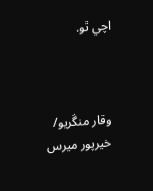اچي ٿو.



وقار منڱريو/ خيرپور ميرس